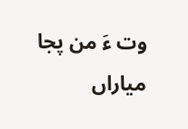وت ءَ من پجا میاراں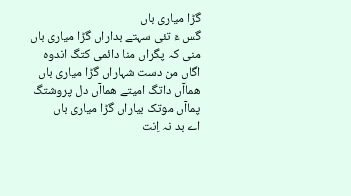گڑا میاری باں
گس ءَ تئی سہتے بداراں گڑا میاری باں
منی کہ پگراں منا دائمی کتگ اندوہ
اگاں من دست شہاراں گڑا میاری باں
ھماآں داتگ امیتے ھماآں دل پروشتگ
پماآں موتک بیاراں گڑا میاری باں
اے بد نہ اِنت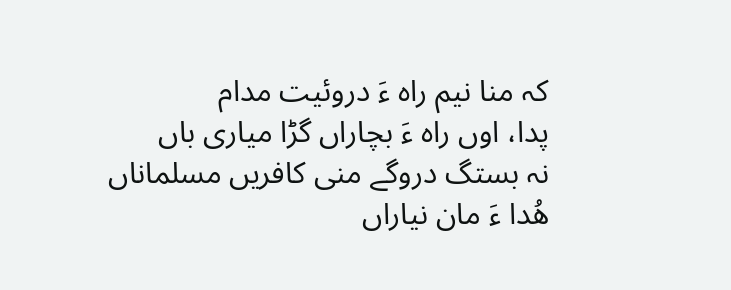کہ منا نیم راہ ءَ دروئیت مدام
پدا، اوں راہ ءَ بچاراں گڑا میاری باں
نہ بستگ دروگے منی کافریں مسلماناں
ھُدا ءَ مان نیاراں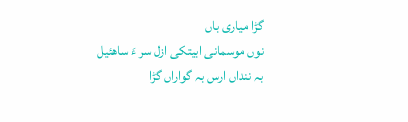گڑا میاری باں
نوں موسمانی ابیتکی ازل سر ءَ ساھئیل
بہ ننداں ارس بہ گواراں گڑا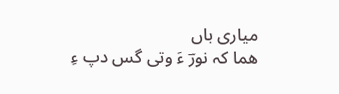میاری باں
ھما کہ نورؔ ءَ وتی گس دپ ءِ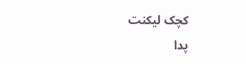کچک لیکنت
پدا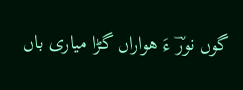گوں نورؔ ءَ ھواراں گڑا میاری باں